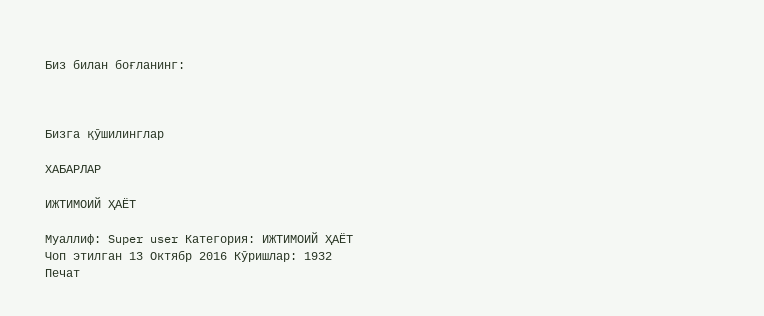Биз билан боғланинг:



Бизга қӯшилинглар

ХАБАРЛАР

ИЖТИМОИЙ ҲАЁТ

Муаллиф: Super user Категория: ИЖТИМОИЙ ҲАЁТ
Чоп этилган 13 Октябр 2016 Кӯришлар: 1932
Печат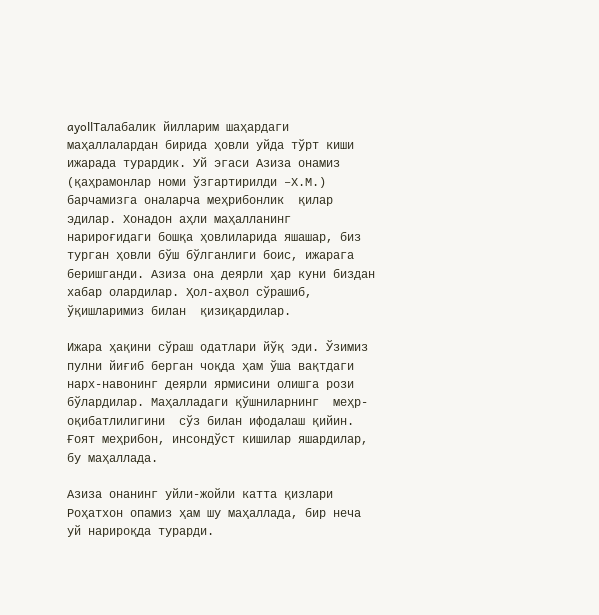ayollТалабалик йилларим шаҳардаги маҳаллалардан бирида ҳовли уйда тўрт киши ижарада турардик. Уй эгаси Азиза онамиз (қаҳрамонлар номи ўзгартирилди –Х.М.) барчамизга оналарча меҳрибонлик  қилар эдилар. Хонадон аҳли маҳалланинг нарироғидаги бошқа ҳовлиларида яшашар, биз турган ҳовли бўш бўлганлиги боис, ижарага беришганди. Азиза она деярли ҳар куни биздан хабар олардилар. Ҳол-аҳвол сўрашиб, ўқишларимиз билан  қизиқардилар.

Ижара ҳақини сўраш одатлари йўқ эди. Ўзимиз пулни йиғиб берган чоқда ҳам ўша вақтдаги нарх-навонинг деярли ярмисини олишга рози бўлардилар. Маҳалладаги қўшниларнинг  меҳр-оқибатлилигини  сўз билан ифодалаш қийин. Ғоят меҳрибон, инсондўст кишилар яшардилар, бу маҳаллада.

Азиза онанинг уйли-жойли катта қизлари Роҳатхон опамиз ҳам шу маҳаллада, бир неча уй нарироқда турарди.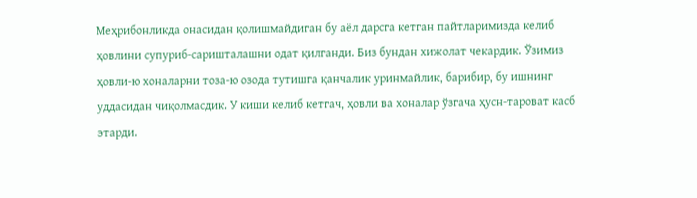Меҳрибонликда онасидан қолишмайдиган бу аёл дарсга кетган пайтларимизда келиб ҳовлини супуриб-саришталашни одат қилганди. Биз бундан хижолат чекардик. Ўзимиз ҳовли-ю хоналарни тоза-ю озода тутишга қанчалик уринмайлик, барибир, бу ишнинг уддасидан чиқолмасдик. У киши келиб кетгач, ҳовли ва хоналар ўзгача ҳусн-тароват касб этарди.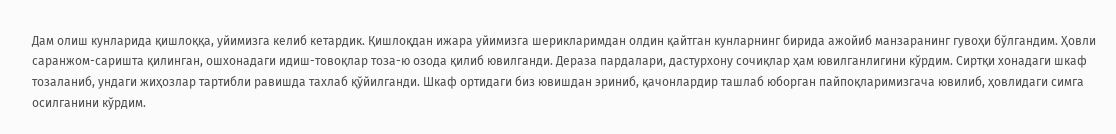Дам олиш кунларида қишлоққа, уйимизга келиб кетардик. Қишлоқдан ижара уйимизга шерикларимдан олдин қайтган кунларнинг бирида ажойиб манзаранинг гувоҳи бўлгандим. Ҳовли саранжом-саришта қилинган, ошхонадаги идиш-товоқлар тоза-ю озода қилиб ювилганди. Дераза пардалари, дастурхону сочиқлар ҳам ювилганлигини кўрдим. Сиртқи хонадаги шкаф тозаланиб, ундаги жиҳозлар тартибли равишда тахлаб қўйилганди. Шкаф ортидаги биз ювишдан эриниб, қачонлардир ташлаб юборган пайпоқларимизгача ювилиб, ҳовлидаги симга осилганини кўрдим.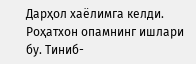Дарҳол хаёлимга келди. Роҳатхон опамнинг ишлари бу. Тиниб-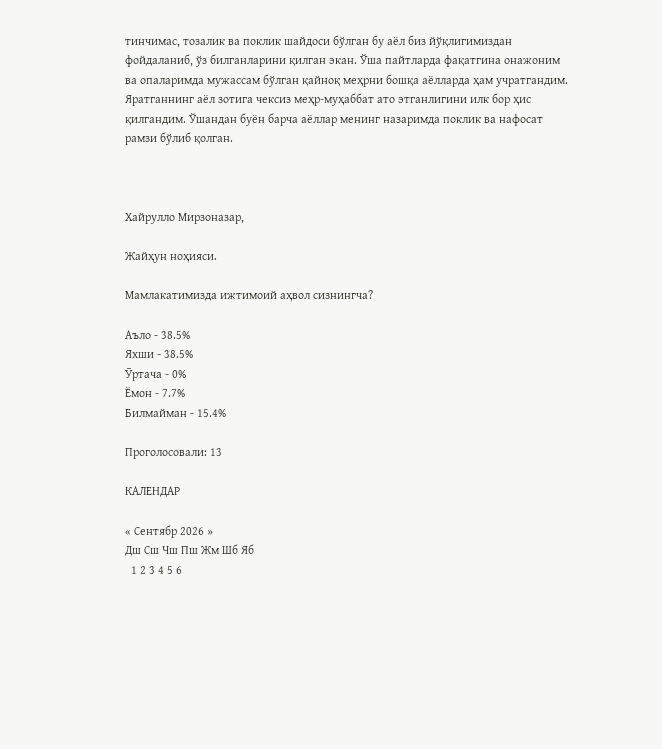тинчимас, тозалик ва поклик шайдоси бўлган бу аёл биз йўқлигимиздан фойдаланиб, ўз билганларини қилган экан. Ўша пайтларда фақатгина онажоним ва опаларимда мужассам бўлган қайноқ меҳрни бошқа аёлларда ҳам учратгандим. Яратганнинг аёл зотига чексиз меҳр-муҳаббат ато этганлигини илк бор ҳис қилгандим. Ўшандан буён барча аёллар менинг назаримда поклик ва нафосат рамзи бўлиб қолган.



Хайрулло Мирзоназар,

Жайҳун ноҳияси.

Мамлакатимизда ижтимоий аҳвол сизнингча?

Аъло - 38.5%
Яхши - 38.5%
Ӯртача - 0%
Ёмон - 7.7%
Билмайман - 15.4%

Проголосовали: 13

КАЛЕНДАР

« Сентябр 2026 »
Дш Сш Чш Пш Жм Шб Яб
  1 2 3 4 5 6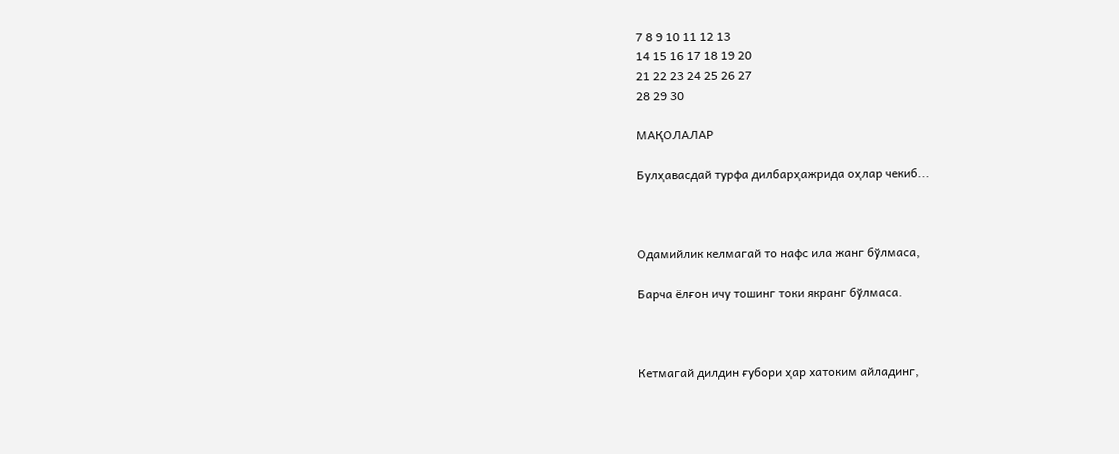7 8 9 10 11 12 13
14 15 16 17 18 19 20
21 22 23 24 25 26 27
28 29 30

МАҚОЛАЛАР

Булҳавасдай турфа дилбарҳажрида оҳлар чекиб...



Одамийлик келмагай то нафс ила жанг бўлмаса,

Барча ёлғон ичу тошинг токи якранг бўлмаса.



Кетмагай дилдин ғубори ҳар хатоким айладинг,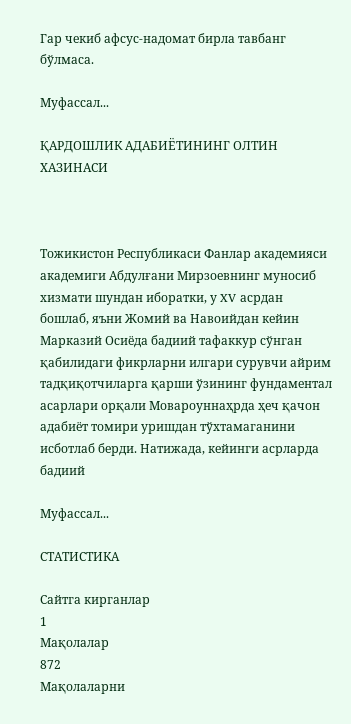Гар чекиб афсус-надомат бирла тавбанг бўлмаса.

Муфассал...

ҚАРДОШЛИК АДАБИЁТИНИНГ ОЛТИН ХАЗИНАСИ



Тожикистон Республикаси Фанлар академияси академиги Абдулғани Мирзоевнинг муносиб хизмати шундан иборатки, у XV асрдан бошлаб, яъни Жомий ва Навоийдан кейин Марказий Осиёда бадиий тафаккур сўнган қабилидаги фикрларни илгари сурувчи айрим тадқиқотчиларга қарши ўзининг фундаментал асарлари орқали Мовароуннаҳрда ҳеч қачон адабиёт томири уришдан тўхтамаганини исботлаб берди. Натижада, кейинги асрларда бадиий

Муфассал...

СТАТИСТИКА

Сайтга кирганлар
1
Мақолалар
872
Мақолаларни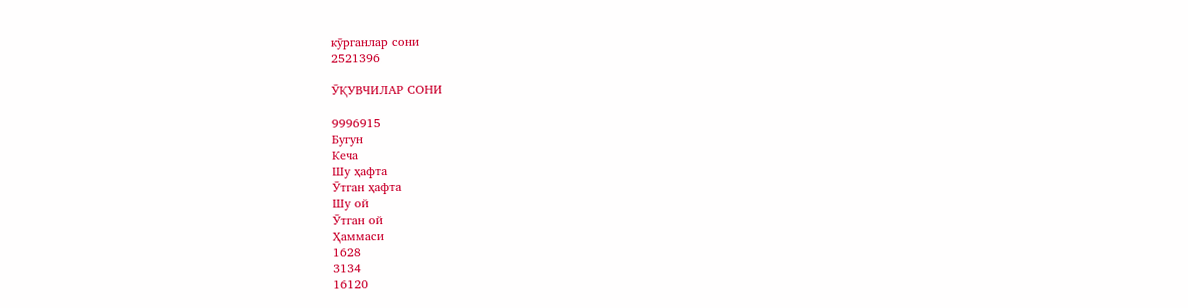кӯрганлар сони
2521396

ӮҚУВЧИЛАР СОНИ

9996915
Бугун
Кеча
Шу ҳафта
Ӯтган ҳафта
Шу ой
Ӯтган ой
Ҳаммаси
1628
3134
16120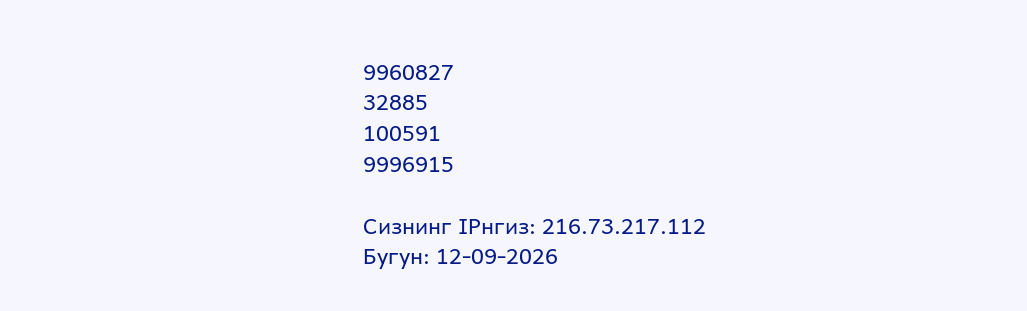9960827
32885
100591
9996915

Сизнинг IPнгиз: 216.73.217.112
Бугун: 12-09-2026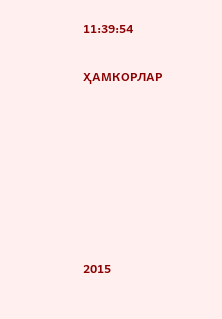11:39:54

ҲАМКОРЛАР







2015